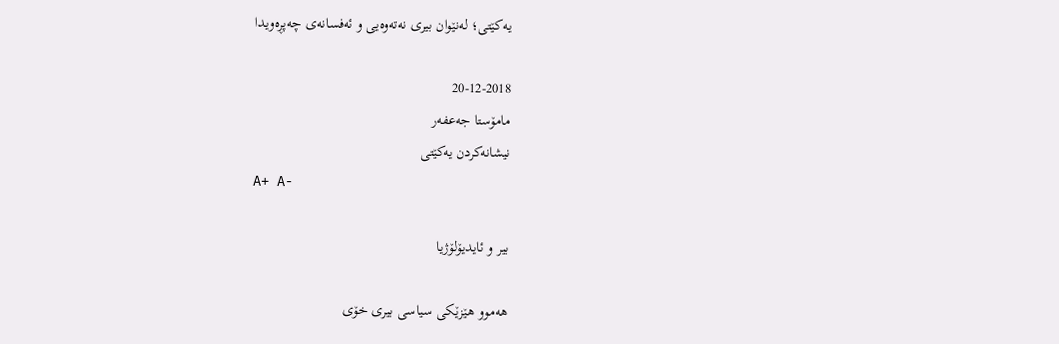یه‌كێتی؛ له‌نێوان بیری نه‌ته‌وه‌یی و ئه‌فسانه‌ی چه‌پڕه‌ویدا

20-12-2018
مامۆستا جه‌عفه‌ر
نیشانەکردن یەکێتی
A+ A-

بیر و ئایدیۆلۆژیا

هه‌موو هێزێكی سیاسی بیری خۆی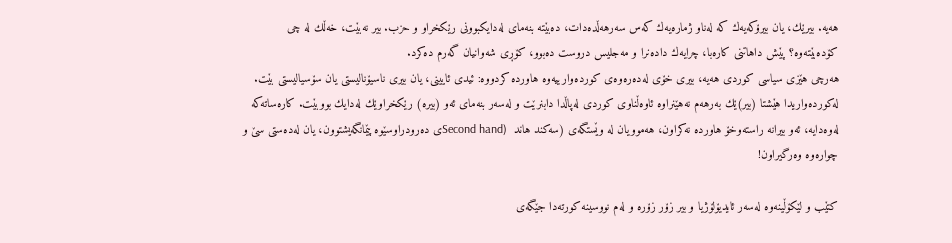هه‌یه‌. بیرێك، یان بیرۆكه‌یه‌ك كه‌ له‌ناو ژماره‌یه‌ك كه‌س سه‌رهه‌ڵده‌دات، ده‌بێته‌ بنه‌مای له‌دایكبوونی رێكخراو و حزب. بیر نه‌بێت، خه‌ڵك له‌ چی كۆده‌بێته‌وه‌؟ پێش داهاتنی كاره‌با، چرایه‌ك داده‌نرا و مه‌جلیس دروست ده‌بوو، كۆڕی شه‌وانیان گه‌رم ده‌كرد.
هه‌رچی هێزی سیاسی كوردی هه‌یه‌، بیری خۆی له‌ده‌ره‌وه‌ی كورده‌وارییه‌وه‌ هاورده‌ كردووه‌: ئیدی ئایینی، یان بیری ناسیۆنالیستی یان سۆسیالیستی بێت. له‌كورده‌واریدا هێشتا (بیر)ێك به‌رهه‌م نه‌هێنراوه‌ ئاوه‌ڵناوی كوردی له‌پاڵدا دابنرێت و له‌سه‌ر بنه‌مای ئه‌و (بیره‌) رێكخراوێك له‌دایك بووبێت. كاره‌ساته‌كه‌ له‌وه‌دایه‌، ئه‌و بیرانه‌ راسته‌وخۆ هاورده‌ نه‌كراون، هه‌موویان له‌ وێستگه‌ی (سه‌كند هاند  (Second handی ده‌رودراوسێوه‌ پێمانگه‌یشتوون، یان له‌ده‌ستی سێ و چواره‌وه‌ وه‌رگیراون!

كتێب و لێكۆڵینه‌وه‌ له‌سه‌ر ئایدیۆلۆژیا و بیر زۆر زۆره‌ و له‌م نووسینه‌ كورته‌دا جێگه‌ی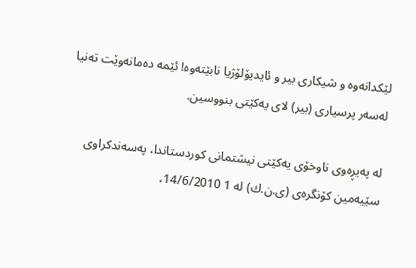لێكدانه‌وه ‌و شیكاری بیر و ئایدیۆلۆژیا‌ نابێته‌وه‌! ئێمه‌ ده‌مانه‌وێت ته‌نیا له‌سه‌ر پرسیاری (بیر) لای یه‌كێتی بنووسین.

له‌ په‌یڕه‌وی ناوخۆی یه‌كێتی نیشتمانی كوردستاندا، په‌سه‌ندكراوی سێیه‌مین كۆنگره‌ی (ی.ن.ك) لە 1 14/6/2010،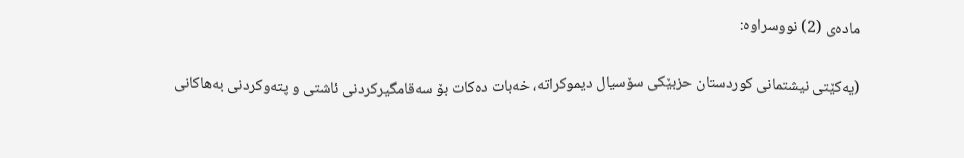ماده‌ی (2) نووسراوه‌:

(یه‌كێتی نیشتمانی كوردستان حزبێكی سۆسیال دیموكراته‌، خه‌بات ده‌كات بۆ سه‌قامگیركردنی ئاشتی و پته‌وكردنی به‌هاكانی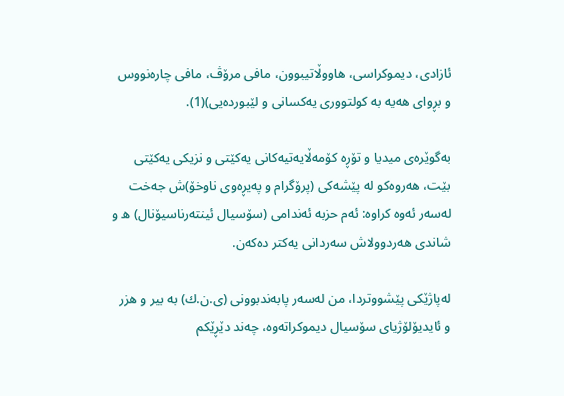ئازادی، دیموكراسی، هاووڵاتیبوون، مافی مرۆڤ، مافی چاره‌نووس و بڕوای هه‌یه‌ به‌ كولتووری یه‌كسانی و لێبورده‌یی)(1).

به‌گوێره‌ی میدیا و تۆڕه‌ كۆمه‌ڵایه‌تیه‌كانی یه‌كێتی و نزیكی یه‌كێتی بێت، هه‌روه‌كو له‌ پێشه‌كی (پرۆگرام و په‌یڕه‌وی ناوخۆ)ش جه‌خت له‌سه‌ر ئه‌وه‌ كراوه‌: ئه‌م حزبه‌ ئه‌ندامی (سۆسیال ئینته‌رناسیۆنال) ه‌ و شاندی هه‌ردوولاش سه‌ردانی یه‌كتر ده‌كه‌ن.

له‌پاژێكی پێشووتردا، من له‌سه‌ر پابه‌ندبوونی (ی.ن.ك) به‌ بیر و هزر و ئایدیۆلۆژیای سۆسیال دیموكراته‌وه‌، چه‌ند دێڕێكم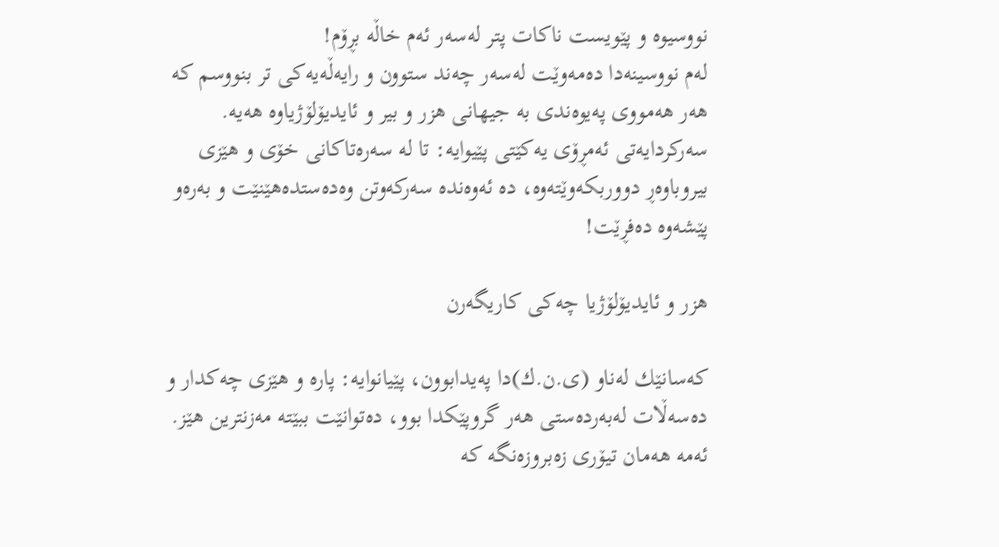نووسیوه ‌و پێویست ناكات پتر له‌سه‌ر ئه‌م خاڵه‌ بڕۆم!
له‌م نووسینه‌دا ده‌مه‌وێت له‌سه‌ر چه‌ند ستوون و رایه‌ڵه‌یه‌كی تر بنووسم كه‌ هه‌ر هه‌مووی په‌یوه‌ندی به‌ جیهانی هزر و بیر و ئایدیۆلۆژیاوه‌ هه‌یه‌. سه‌ركردایه‌تی ئه‌مڕۆی یه‌كێتی پێیوایه‌: تا له‌ سه‌ره‌تاكانی خۆی و هێزی بیروباوه‌ڕ دووربكه‌وێته‌وه‌، ده‌ ئه‌وه‌نده‌ سه‌ركه‌وتن وه‌ده‌ستده‌هێنێت و به‌ره‌و پێشه‌وه‌ ده‌فڕێت!

هزر و ئایدیۆلۆژیا چه‌كی كاریگه‌رن

كه‌سانێك له‌ناو (ی.ن.ك)دا په‌یدابوون، پێیانوایه‌: پاره ‌و هێزی چه‌كدار و ده‌سه‌ڵات له‌به‌رده‌ستی هه‌ر گروپێكدا بوو، ده‌توانێت ببێته‌ مه‌زنترین هێز. ئه‌مه‌ هه‌مان تیۆری زه‌بروزه‌نگه‌ كه‌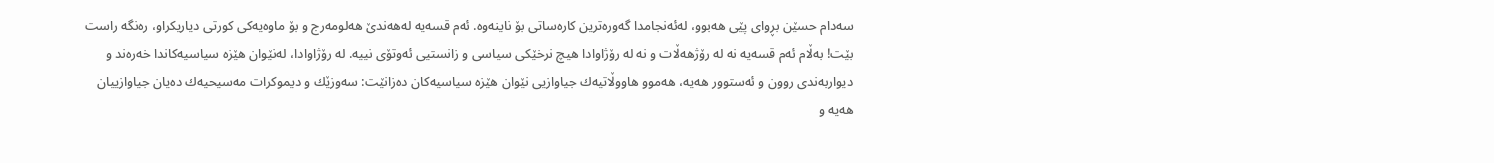سه‌دام حسێن بڕوای پێی هه‌بوو، له‌ئه‌نجامدا گه‌وره‌ترین كاره‌ساتی بۆ ناینه‌وه‌. ئه‌م قسه‌یه‌ له‌هه‌ندێ هه‌لومه‌رج و بۆ ماوه‌یه‌كی كورتی دیاریكراو، ره‌نگه‌ راست بێت! بەڵام ئه‌م قسه‌یه‌ نه‌ له‌ رۆژهه‌ڵات و نه‌ له ‌رۆژاوادا هیچ نرخێكی سیاسی و زانستیی ئه‌وتۆی نییه‌. له ‌رۆژاوادا، له‌نێوان هێزه‌ سیاسیه‌كاندا خه‌ره‌ند و دیواربه‌ندی روون و ئه‌ستوور هه‌یه‌، هه‌موو هاووڵاتیه‌ك جیاوازیی نێوان هێزه‌ سیاسیه‌كان ده‌زانێت: سه‌وزێك و دیموكرات مه‌سیحیه‌ك ده‌یان جیاوازییان هه‌یه‌ و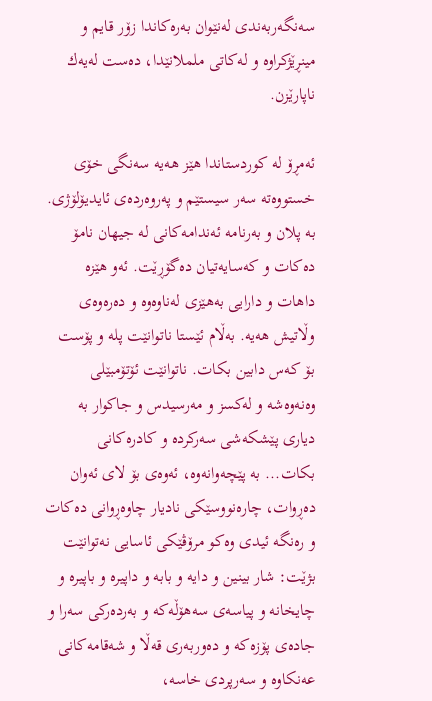سه‌نگه‌ربه‌ندی له‌نێوان به‌ره‌كاندا زۆر قایم و مینڕێژكراوه‌ و له‌كاتی ململانێدا، ده‌ست له‌یه‌ك ناپارێزن.

ئه‌مڕۆ له‌ كوردستاندا هێز هه‌یه‌ سه‌نگی خۆی خستووەته‌ سه‌ر سیستێم و په‌روه‌رده‌ی ئایدیۆلۆژی. به‌ پلان و به‌رنامه‌ ئه‌ندامه‌كانی له‌ جیهان نامۆ ده‌كات و كه‌سایه‌تیان ده‌گۆڕێت. ئه‌و هێزه‌ داهات و دارایی به‌هێزی له‌ناوه‌وه ‌و ده‌ره‌وه‌ی وڵاتیش هه‌یه‌. به‌ڵام ئێستا ناتوانێت پله‌ و پۆست بۆ كه‌س دابین بكات. ناتوانێت ئۆتۆمبێلی وه‌نه‌وه‌شه ‌و لەكسز و مه‌رسیدس و جاكوار به‌ دیاری پێشكه‌شی سه‌ركرده ‌و كادره‌كانی بكات... به‌ پێچه‌وانه‌وه،‌ ئه‌وه‌ی بۆ لای ئه‌وان ده‌ڕوات، چاره‌نووسێكی نادیار چاوه‌ڕوانی ده‌كات و ره‌نگه ئیدی‌ وه‌كو مرۆڤێكی ئاسایی نه‌توانێت بژێت: شار بینین و دایه‌ و بابه‌ و داپیره‌ و باپیره‌ و چایخانه‌ و پیاسه‌ی سه‌هۆڵه‌كه‌ و به‌رده‌ركی سه‌را و جاده‌ی پۆزه‌كه‌ و ده‌وربه‌ری قه‌ڵا و شه‌قامه‌كانی عه‌نكاوه ‌و سه‌رپردی خاسه،‌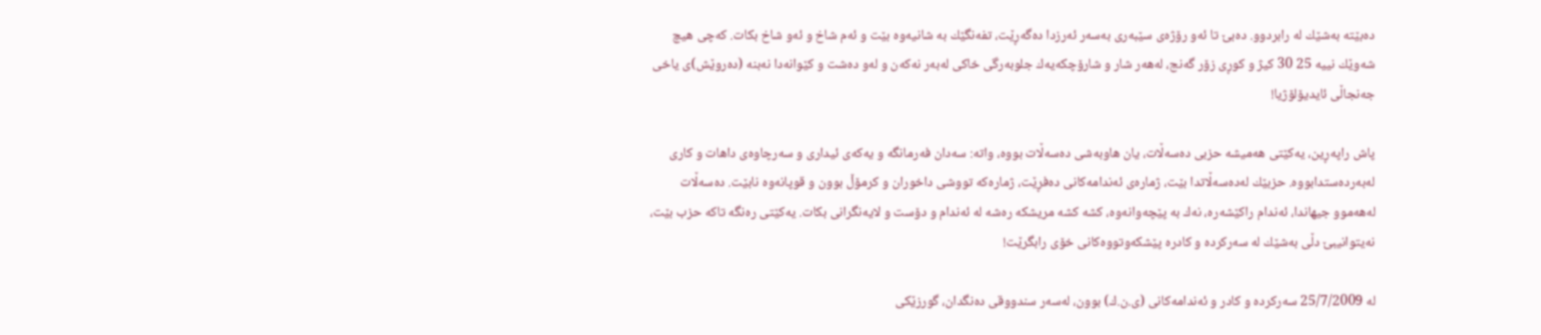ده‌بێته‌ به‌شێك له‌ رابردوو. ده‌بێ تا ئه‌و رۆژه‌ی سێبه‌ری به‌سه‌ر ئه‌رزدا ده‌گه‌ڕێت، تفه‌نگێك به‌ شانیه‌وه‌ بێت و ئه‌م شاخ و ئه‌و شاخ بكات. كه‌چی هیچ شه‌وێك نییه‌ 25 30 كیژ و كوڕی زۆر گه‌نج، له‌هه‌ر شار و شارۆچكه‌یه‌ك جلوبه‌رگی خاكی له‌به‌ر نه‌كه‌ن و له‌و ده‌شت و كێوانه‌دا نه‌بنه‌ (ده‌روێش)ی یاخی جه‌نجاڵی ئایدیۆلۆژیا!

پاش راپه‌ڕین، یه‌كێتی هەمیشە حزبی ده‌سه‌ڵات، یان هاوبه‌شی ده‌سه‌ڵات بووه،‌ واته‌: سه‌دان فه‌رمانگه‌ و یه‌كه‌ی ئیداری و سه‌رچاوه‌ی داهات و كاری له‌به‌رده‌ستدابووه‌. حزبێك له‌ده‌سه‌ڵاتدا بێت، ژماره‌ی ئه‌ندامه‌كانی ده‌فڕێت، ژماره‌كه‌ تووشی داخوران و كرمۆڵ بوون و قوپانه‌وه‌ نابێت. ده‌سه‌ڵات له‌هه‌موو جیهاندا، ئه‌ندام راكێشه‌ره‌، نه‌ك به‌ پێچه‌وانه‌وه‌، كشه‌ كشه مریشكه‌ ره‌شه‌‌ له‌ ئه‌ندام و دۆست و لایه‌نگرانی بكات. یه‌كێتی ره‌نگه‌ تاكه‌ حزب بێت، نه‌یتوانیبێ دڵی به‌شێك له‌ سه‌ركرده‌ و كادره‌ پێشكه‌وتووه‌كانی خۆی رابگرێت!

له‌ 25/7/2009 سه‌ركرده ‌و كادر و ئه‌ندامه‌كانی (ی.ن.ك) بوون، له‌سه‌ر سندووقی ده‌نگدان، گورزێكی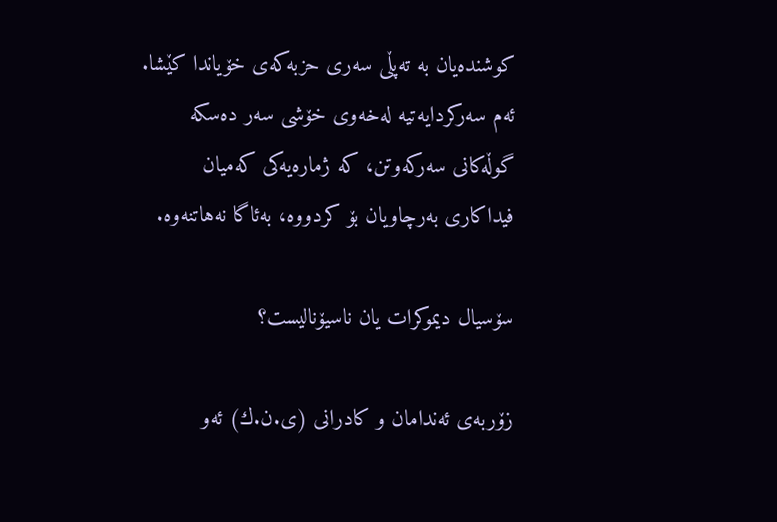كوشنده‌یان به‌ ته‌پڵی سه‌ری حزبه‌كه‌ی خۆیاندا كێشا. ئه‌م سه‌ركردایه‌تیه‌ له‌خه‌وی خۆشی سه‌ر ده‌سكه‌ گوڵه‌كانی سه‌ركه‌وتن، كه‌ ژماره‌یه‌كی كه‌میان فیداكاری به‌رچاویان بۆ كردووه‌، به‌ئاگا نه‌هاتنه‌وه‌.

سۆسیال دیموكرات یان ناسیۆنالیست؟

زۆربه‌ی ئه‌ندامان و كادرانی (ی.ن.ك) ئه‌و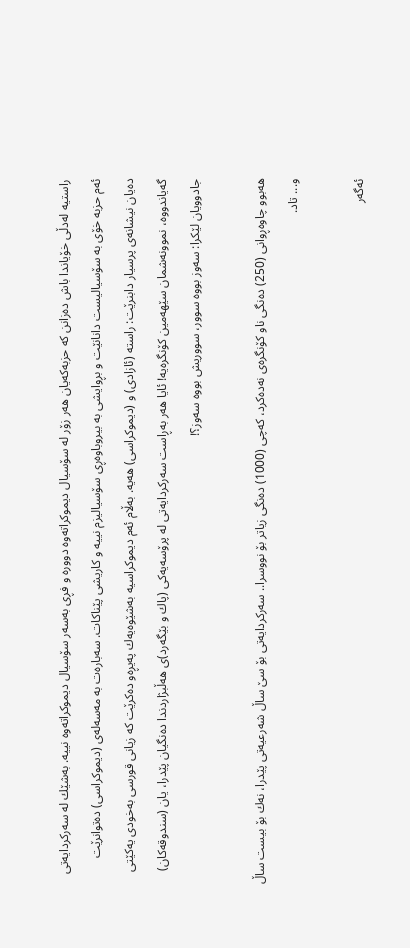راستیه‌ له‌دڵی خۆیاندا باش ده‌زانن کە حزبه‌كه‌یان هه‌ر زۆر له‌ سۆسیال دیموكراته‌وه‌ دووره‌ و فڕی به‌سه‌ر سۆسیال دیموكراته‌وه‌ نییه‌. به‌شێك له‌ سه‌ركردایه‌تی ئه‌م حزبه‌ خۆی به‌ سۆسیالیست دانانێت و بڕوایشی به‌ بیروباوه‌ڕی سۆسیالیزم نییه‌ و كاریشی پێناكات. سه‌باره‌ت به‌ مه‌سه‌له‌ی (دیموكراسی) ده‌توانرێت ده‌یان نیشانه‌ی پرسیار دابنرێت: راسته‌ (ئازادی) و (دیموكراسی) هه‌یه‌. به‌ڵام ئه‌م دیموكراسیه‌ به‌شێوه‌یه‌ك په‌یڕه‌و ده‌كرێت كه‌ زیانی قورسی به‌خودی یه‌كێتی گه‌یاندووه‌، نموونه‌شمان سێهه‌مین كۆنگره‌یه‌! ئایا هه‌ر به‌ڕاست سه‌ركردایه‌تی له‌ پرۆسه‌یه‌كی (پاك و بێگه‌رد)ی هه‌ڵبژاردندا ده‌نگیان پێدرا، یان (سندوقه‌كان) جادوویان لێكرا: سه‌وز بووه‌ سوور، سووریش بووه‌ سه‌وز؟!

هه‌بوو چاوه‌ڕوانی (250) ده‌نگی ناو كۆنگره‌ی نه‌ده‌كرد، كه‌چی (1000) ده‌نگی زیاتر بۆ نووسرا.. سه‌ركردایه‌تی بۆ سێ ساڵ شه‌رعیه‌تی پێدرا، نه‌ك بۆ بیست ساڵ و... تاد.

ئه‌گه‌ر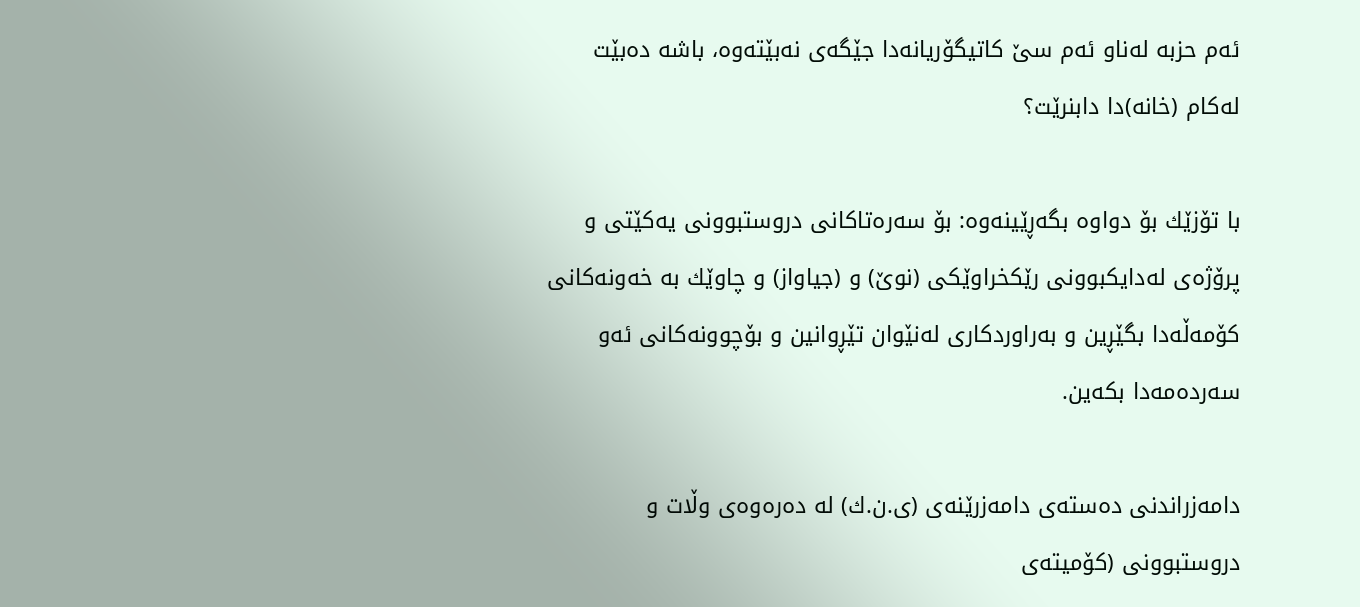ئه‌م حزبه‌ له‌ناو ئه‌م سێ كاتیگۆریانه‌دا جێگه‌ی نه‌بێته‌وه‌، باشه‌ ده‌بێت له‌كام (خانه‌)دا دابنرێت؟

با تۆزێك بۆ دواوه‌ بگه‌ڕێینه‌وه‌: بۆ سه‌ره‌تاكانی دروستبوونی یه‌كێتی و پرۆژه‌ی له‌دایكبوونی رێكخراوێكی (نوێ) و (جیاواز) و چاوێك به‌ خه‌ونه‌كانی كۆمه‌ڵه‌دا بگێڕین و به‌راوردكاری له‌نێوان تێڕوانین و بۆچوونه‌كانی ئه‌و سه‌رده‌مه‌دا بكه‌ین.

دامه‌زراندنی ده‌سته‌ی دامه‌زرێنه‌ی (ی.ن.ك) له ‌ده‌ره‌وه‌ی وڵات و دروستبوونی (كۆمیته‌ی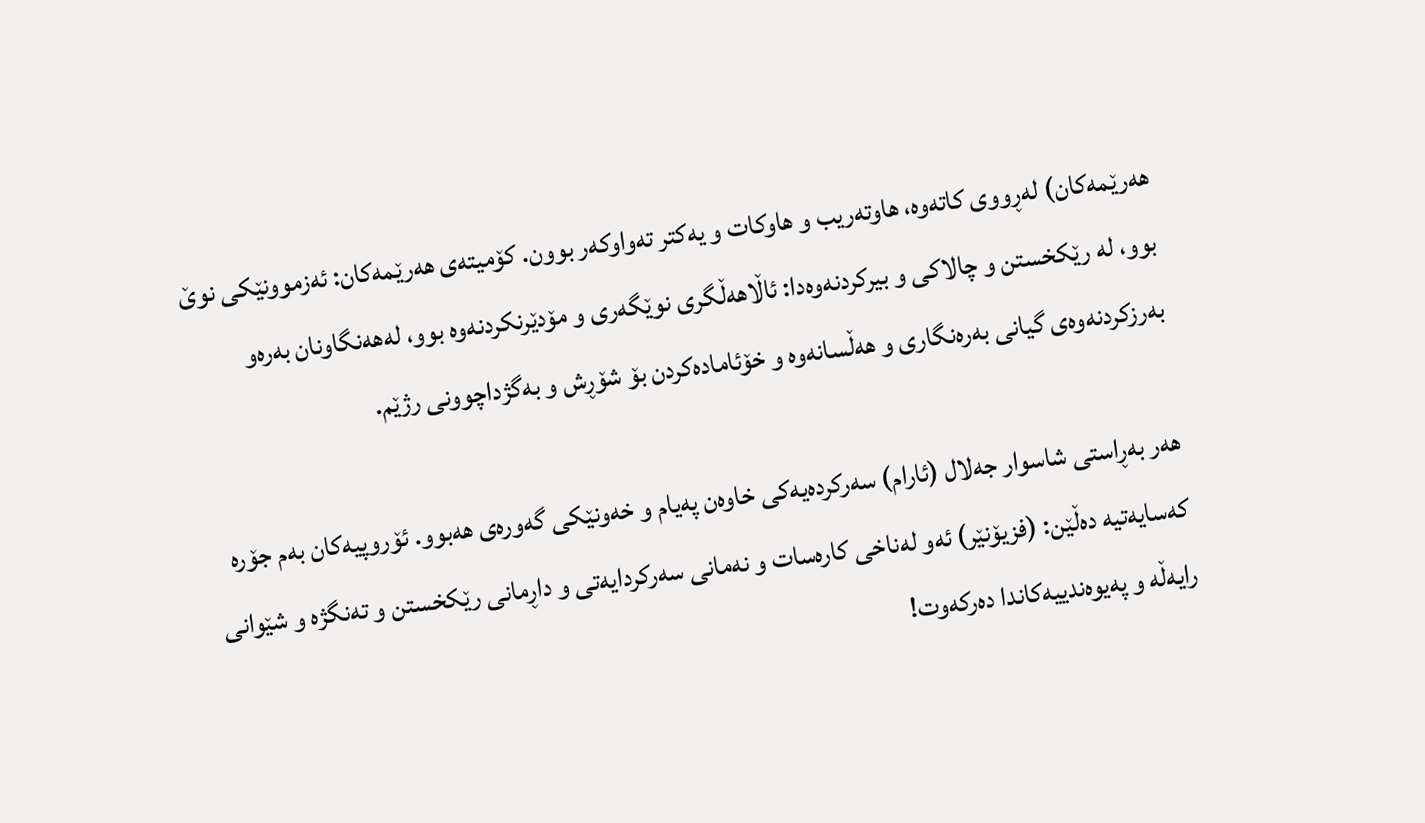هه‌رێمه‌كان) له‌ڕووی كاته‌وه‌، هاوته‌ریب و هاوكات و یه‌كتر ته‌واوكه‌ر بوون. كۆمیته‌ی هه‌رێمه‌كان: ئه‌زموونێكی نوێ بوو، له‌ رێكخستن و چالاكی و بیركردنه‌وه‌دا‌: ئاڵاهه‌ڵگری نوێگه‌ری و مۆدێرنكردنه‌وه‌ بوو، له‌هه‌نگاونان به‌ره‌و به‌رزكردنه‌وه‌ی گیانی به‌ره‌نگاری و هه‌ڵسانه‌وه ‌و خۆئاماده‌كردن بۆ شۆڕش و به‌گژداچوونی رژێم.

هه‌ر به‌ڕاستی شاسوار جه‌لال (ئارام) سه‌ركرده‌یه‌كی خاوه‌ن په‌یام و خه‌ونێكی گه‌وره‌ی هه‌بوو. ئۆروپیه‌كان به‌م جۆره‌ كه‌سایه‌تیه‌ ده‌ڵێن: (فزیۆنێر) ئه‌و له‌ناخی كاره‌سات و نه‌مانی سه‌ركردایه‌تی و داڕمانی رێكخستن و ته‌نگژه‌ و شێوانی رایه‌ڵه‌ و په‌یوه‌ندییه‌كاندا ده‌ركه‌وت!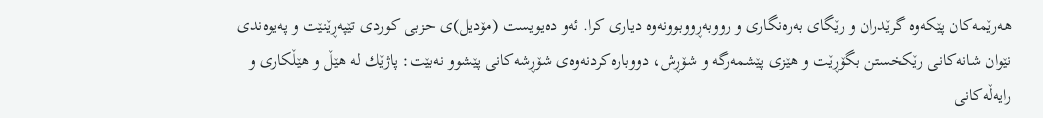هه‌رێمه‌كان پێكه‌وه‌ گرێدران و رێگای به‌ره‌نگاری و رووبه‌ڕووبوونه‌وه‌ دیاری كرا. ئه‌و ده‌یویست (مۆدیل)ی حزبی كوردی تێپه‌ڕێنێت و په‌یوه‌ندی نێوان شانه‌كانی رێكخستن بگۆڕێت و هێزی پێشمه‌رگه‌ و شۆڕش، دووباره‌كردنه‌وه‌ی شۆڕشه‌كانی پێشوو نه‌بێت: پاژێك له‌ هێڵ و هێڵكاری و رایه‌ڵه‌كانی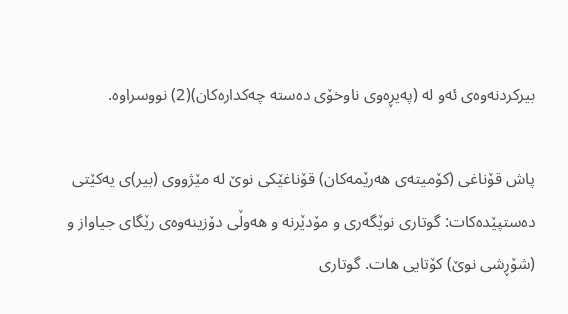بیركردنه‌وه‌ی ئه‌و له‌ (په‌یڕه‌وی ناوخۆی ده‌سته ‌چه‌كداره‌كان)(2) نووسراوه‌.

پاش قۆناغی (كۆمیته‌ی هه‌رێمه‌كان) قۆناغێكی نوێ له‌ مێژووی (بیر)ی یەکێتی ده‌ستپێده‌كات: گوتاری نوێگه‌ری و مۆدێرنه‌ و هه‌وڵی دۆزینه‌وه‌ی رێگای جیاواز و (شۆڕشی نوێ) كۆتایی هات. گوتاری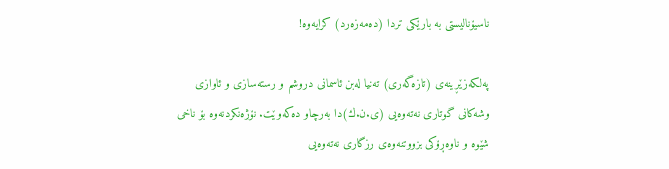ناسیۆنالیستی به‌ بارێكی تردا (ده‌مه‌زه‌رد) كرایه‌وه‌!

په‌لكه‌زێڕینه‌ی (تازه‌گه‌ری) ته‌نیا له‌بن ئاسمانی دروشم و رسته‌سازی و ئاوازی وشه‌كانی گوتاری نه‌ته‌وه‌یی (ی.ن.ك)دا به‌رچاو ده‌كه‌وێت. نۆژه‌نكردنه‌وه‌ بۆ ناخی شێوه‌ و ناوه‌ڕۆكی بزووتنه‌وه‌ی رزگاری نه‌ته‌وه‌یی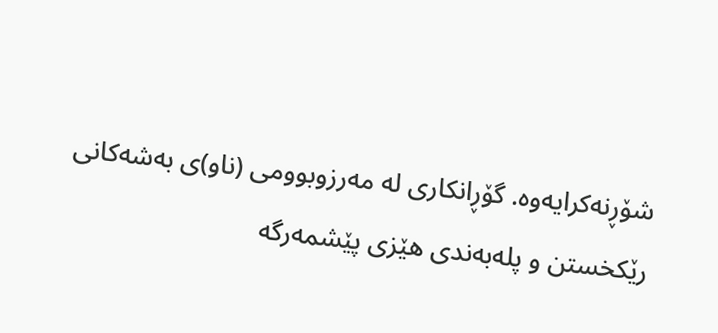شۆڕنه‌كرایه‌وه‌. گۆڕانكاری له‌ مه‌رزوبوومی (ناو)ی به‌شه‌كانی رێكخستن و پله‌به‌ندی هێزی پێشمه‌رگه‌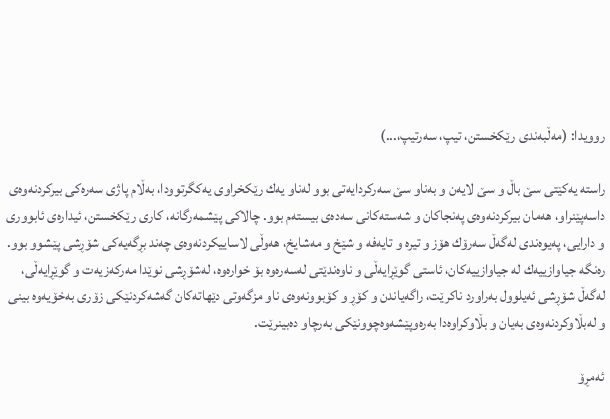روویدا: (مه‌ڵبه‌ندی رێكخستن، تیپ، سه‌رتیپ،...)

راسته‌ یه‌كێتی سێ باڵ و سێ لایه‌ن و به‌ناو سێ سه‌ركردایه‌تی بوو له‌ناو یه‌ك رێكخراوی یه‌كگرتوودا، به‌ڵام پاژی سه‌ره‌كی بیركردنه‌وه‌ی داسه‌پێنراو، هه‌مان بیركردنه‌وه‌ی په‌نجاكان و شه‌سته‌كانی سه‌ده‌ی بیسته‌م بوو. چالاكی پێشمه‌رگانه‌، كاری رێكخستن، ئیداره‌ی ئابووری و دارایی، په‌یوه‌ندی له‌گه‌ڵ سه‌رۆك هۆز و تیره ‌و تایه‌فه‌ و شێخ و مه‌شایخ، هه‌وڵی لاساییكردنه‌وه‌ی چه‌ند بڕگه‌یه‌كی شۆڕشی پێشوو بوو. ره‌نگه‌ جیاوازییه‌ك له‌ جیاوازییه‌كان، ئاستی گوێڕایه‌ڵی و ناوه‌ندێتی له‌سه‌ره‌وه‌ بۆ خواره‌وه‌، له‌شۆڕشی نوێدا مه‌ركه‌زیه‌ت و گوێڕایه‌ڵی، له‌گه‌ڵ شۆڕشی ئه‌یلوول به‌راورد ناكرێت، راگه‌یاندن و كۆڕ و كۆبوونه‌وه‌ی ناو مزگه‌وتی دێهاته‌كان گه‌شه‌كردنێكی زۆری به‌خۆیه‌وه‌ بینی و له‌بڵاوكردنه‌وه‌ی به‌یان و بڵاوكراوه‌دا به‌ره‌وپێشه‌وه‌چوونێكی به‌رچاو ده‌بینرێت.

ئه‌مڕۆ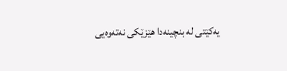یه‌كێتی له‌ بنچینه‌دا هێزێكی نه‌ته‌وه‌یی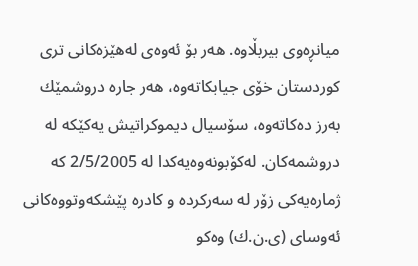میانڕه‌وی بیربڵاوه‌. هه‌ر بۆ ئه‌وه‌ی له‌هێزه‌كانی تری كوردستان خۆی جیابكاته‌وه‌، هه‌ر جاره‌ دروشمێك به‌رز ده‌كاته‌وه‌، سۆسیال دیموكراتیش یه‌كێكه‌ له‌ دروشمه‌كان. له‌كۆبونه‌وه‌یه‌كدا له‌ 2/5/2005 كه‌ ژماره‌یه‌كی زۆر له‌ سه‌ركرده‌ و كادره‌ پێشكه‌وتووه‌كانی ئه‌وسای (ی.ن.ك) وه‌كو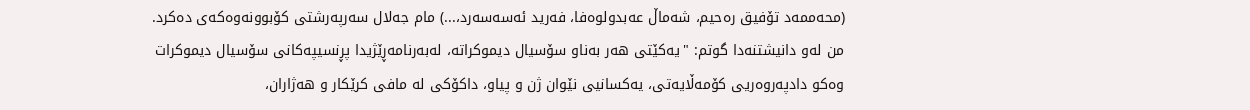(محه‌ممه‌د تۆفیق ره‌حیم، شه‌ماڵ عه‌بدولوه‌فا، فه‌رید ئه‌سه‌سەرد،...) مام جه‌لال سه‌رپه‌رشتی كۆبوونه‌وه‌كه‌ی ده‌كرد. من له‌و دانیشتنه‌دا گوتم: "یه‌كێتی هه‌ر به‌ناو سۆسیال دیموكراته‌، له‌به‌رنامه‌ڕێژیدا پڕنسیپه‌كانی سۆسیال دیموكرات وه‌كو دادپه‌ر‌وه‌ریی كۆمه‌ڵایه‌تی، یه‌كسانیی نێوان ژن و پیاو، داكۆكی له‌ مافی كرێكار و هه‌ژاران،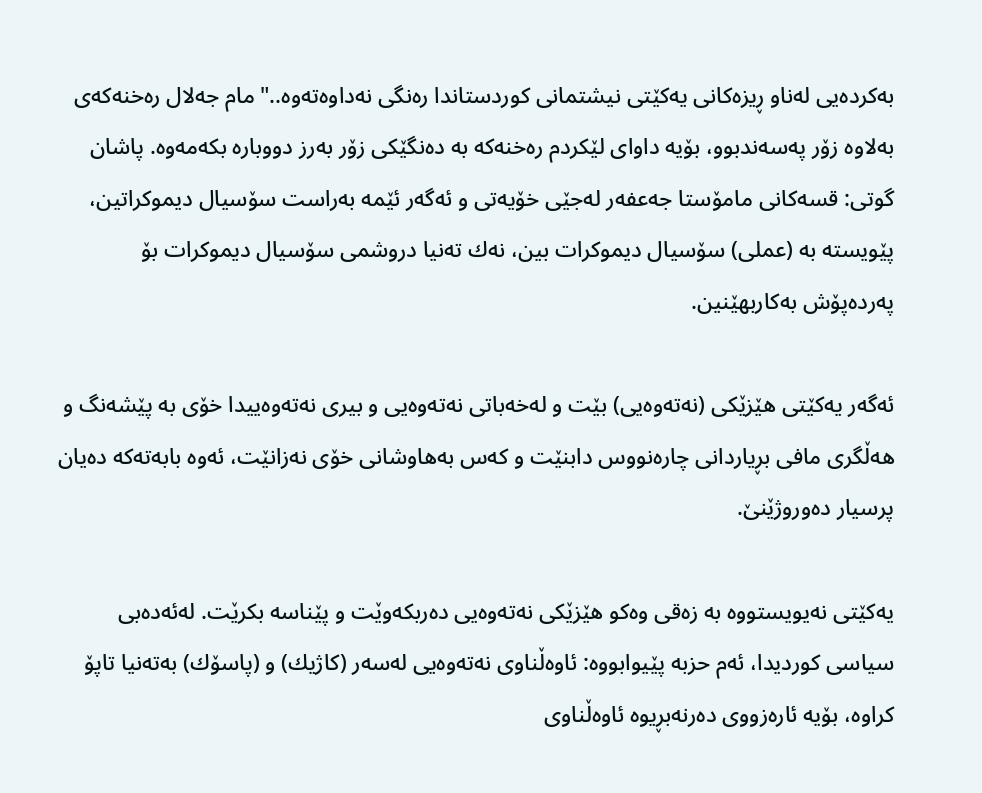به‌كرده‌یی له‌ناو ڕیزه‌كانی یه‌كێتی نیشتمانی كوردستاندا ره‌نگی نه‌داوه‌ته‌وه‌.." مام جه‌لال ره‌خنه‌كه‌ی به‌لاوه‌ زۆر په‌سه‌ندبوو، بۆیه‌ داوای لێكردم ره‌خنه‌كه‌ به‌ ده‌نگێكی زۆر به‌رز دووباره‌ بكه‌مه‌وه‌. پاشان گوتی: قسه‌كانی مامۆستا جه‌عفه‌ر له‌جێی خۆیه‌تی و ئه‌گه‌ر ئێمه‌ به‌راست سۆسیال دیموكراتین، پێویسته‌ به‌ (عملی) سۆسیال دیموكرات بین، نه‌ك ته‌نیا دروشمی سۆسیال دیموكرات بۆ په‌رده‌پۆش به‌كاربهێنین.

ئه‌گه‌ر یه‌كێتی هێزێكی (نه‌ته‌وه‌یی) بێت و له‌خه‌باتی نه‌ته‌وه‌یی و بیری نه‌ته‌وه‌ییدا خۆی به‌ پێشه‌نگ و هه‌ڵگری مافی بڕیاردانی چاره‌نووس دابنێت و كه‌س به‌هاوشانی خۆی نه‌زانێت، ئه‌وه‌ بابه‌ته‌كه‌ ده‌یان پرسیار ده‌وروژێنێ.

یه‌كێتی نه‌یو‌یستووه‌ به‌ زه‌قی وه‌كو هێزێكی نه‌ته‌وه‌یی ده‌ربكه‌وێت و پێناسه‌ بكرێت. له‌ئه‌ده‌بی سیاسی كوردیدا، ئه‌م حزبه‌ پێیوابووه: ئاوه‌ڵناوی نه‌ته‌وه‌یی له‌سه‌ر (كاژیك) و (پاسۆك) به‌ته‌نیا تاپۆ كراوه‌، بۆیه‌ ئاره‌زووی ده‌رنه‌بڕیوه‌ ئاوه‌ڵناوی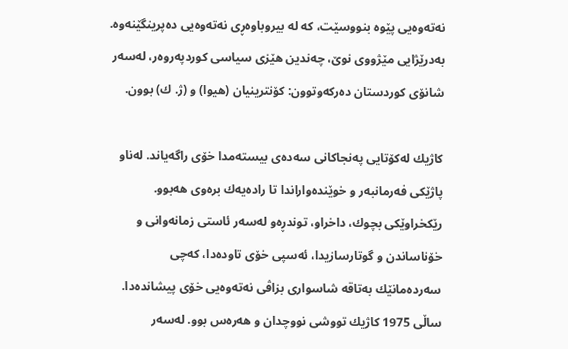نه‌ته‌وه‌یی پێوه‌ بنووسێت، كه‌ له‌ بیروباوه‌ڕی نه‌ته‌وه‌یی ده‌پرینگێنه‌وه‌. به‌درێژایی مێژووی نوێ، چه‌ندین هێزی سیاسی كوردپه‌روه‌ر، له‌سه‌ر شانۆی كوردستان ده‌ركه‌وتوون: كۆنترینیان (هیوا) و (ژ. ك) بوون.

كاژیك له‌كۆتایی په‌نجاكانی سه‌ده‌ی بیسته‌مدا خۆی راگه‌یاند. له‌ناو پاژێكی فه‌رمانبه‌ر و خوێنده‌واراندا تا راده‌یه‌ك بره‌وی هه‌بوو. رێكخراوێكی بچوك، داخراو، توندڕه‌و له‌سه‌ر ئاستی زمانه‌وانی و خۆناساندن و گوتارسازیدا، ئه‌سپی خۆی تاوده‌دا، كه‌چی سه‌رده‌مانێك به‌تاقه‌ شاسواری بزاڤی نه‌ته‌وه‌یی خۆی پیشانده‌دا. ساڵی 1975 كاژیك تووشی نووچدان و هه‌ره‌س بوو. له‌سه‌ر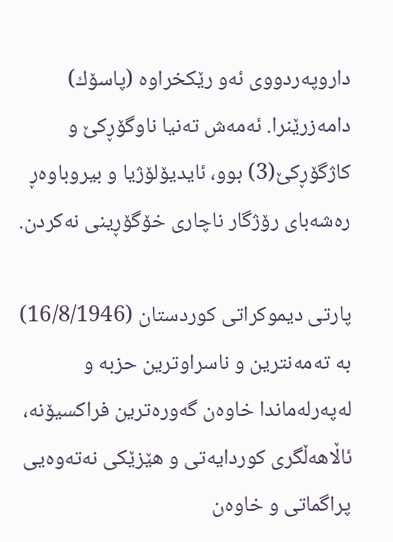داروپه‌ردووی ئه‌و رێكخراوه‌ (پاسۆك) دامه‌زرێنرا. ئه‌مه‌ش ته‌نیا ناوگۆڕكێ و كاژگۆڕكێ(3) بوو، ئایدیۆلۆژیا و بیروباوه‌ڕ ره‌شه‌بای رۆژگار ناچاری خۆگۆڕینی نه‌كردن.

پارتی دیموكراتی كوردستان (16/8/1946) به‌ ته‌مه‌نترین و ناسراوترین حزبه‌ و له‌په‌رله‌ماندا خاوه‌ن گه‌وره‌ترین فراكسیۆنە، ئاڵاهه‌ڵگری كوردایه‌تی و هێزێكی نه‌ته‌وه‌یی پراگماتی و خاوه‌ن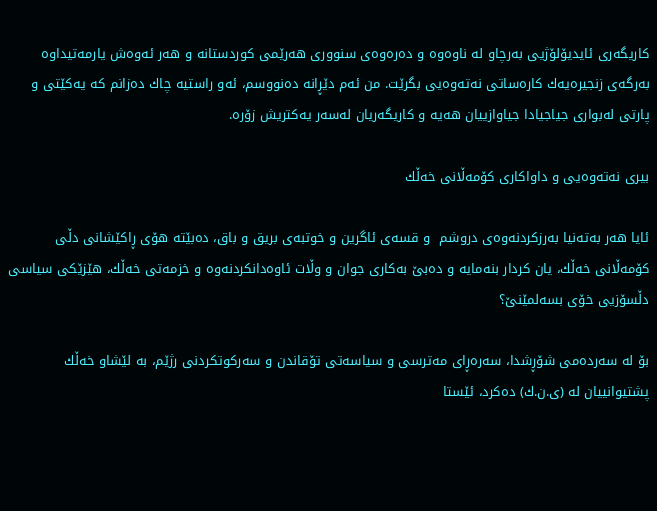كاریگه‌ری ئایدیۆلۆژیی به‌رچاو له‌ ناوه‌وه‌ و ده‌ره‌وه‌ی سنووری هه‌رێمی كوردستانە و هه‌ر ئه‌وه‌ش یارمه‌تیداوه‌ به‌رگه‌ی زنجیره‌یه‌ك كاره‌ساتی نه‌ته‌وه‌یی بگرێت. من ئه‌م دێڕانه‌ ده‌نووسم، ئه‌و راستیه‌ چاك ده‌زانم كه‌ یه‌كێتی و پارتی له‌بواری جیاجیادا جیاوازییان هه‌یه‌ و كاریگه‌ریان له‌سه‌ر یه‌كتریش زۆره‌.

بیری نه‌ته‌وه‌یی و داواكاری كۆمه‌ڵانی خه‌ڵك

ئایا هه‌ر به‌ته‌نیا به‌رزكردنه‌وەی ‌دروشم  و قسه‌ی ئاگرین و خوتبه‌ی بریق و باق، ده‌بێته‌ هۆی ڕاكێشانی دڵی كۆمه‌ڵانی خه‌ڵك، یان كردار بنه‌مایه‌ و ده‌بێ به‌كاری جوان و وڵات ئاوه‌دانكردنه‌وه‌ و خزمه‌تی خه‌ڵك، هێزێكی سیاسی دڵسۆزیی خۆی بسه‌لمێنێ؟

بۆ له ‌سه‌رده‌می شۆڕشدا، سه‌ره‌ڕای مه‌ترسی و سیاسه‌تی تۆقاندن و سه‌ركوتكردنی رژێم، به‌ لێشاو خه‌ڵك پشتیوانییان له‌ (ی.ن.ك) ده‌كرد، ئێستا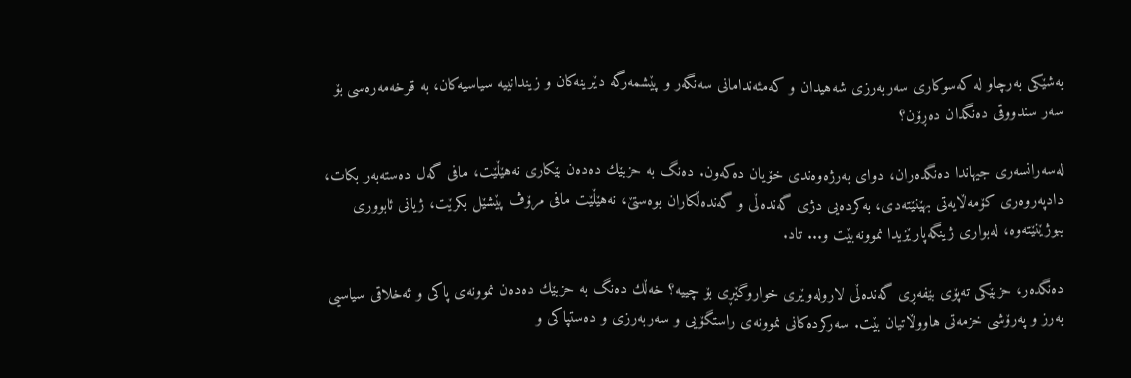به‌شێكی به‌رچاو له‌ كه‌سوكاری سه‌ربه‌رزی شه‌هیدان و كه‌مئه‌ندامانی سه‌نگه‌ر و پێشمه‌رگه‌ دێرینه‌كان و زیندانییه‌ سیاسیه‌كان، به‌ قرخه‌مه‌ره‌سی بۆ سه‌ر سندووقی ده‌نگدان ده‌ڕۆن؟

له‌سه‌رانسه‌ری جیهاندا ده‌نگده‌ران، دوای به‌رژه‌وه‌ندی خۆیان ده‌كه‌ون. ده‌نگ به‌ حزبێك ده‌ده‌ن بێكاری نه‌هێڵێت، مافی گه‌ل ده‌سته‌به‌ر بكات، دادپه‌روەری كۆمه‌ڵایه‌تی بهێنێته‌دی، به‌كرده‌یی دژی گه‌نده‌ڵی و گه‌نده‌ڵكاران بوه‌ستێ، نه‌هێڵێت مافی مرۆڤ پێشێل بكرێت، ژیانی ئابووری ببوژێنێته‌وه‌، له‌بواری ژینگه‌پارێزیدا نموونه‌بێت و... تاد.

ده‌نگده‌ر، حزبێكی ته‌پۆی بێفه‌ڕی گه‌نده‌ڵی لاروله‌وێری خواروگێڕی بۆ چییه‌؟ خه‌ڵك ده‌نگ به‌ حزبێك ده‌دەن نموونه‌ی پاكی و ئه‌خلاقی سیاسیی به‌رز و په‌رۆشی خزمه‌تی هاووڵاتیان بێت. سه‌ركرده‌كانی نموونه‌ی راستگۆیی و سه‌ربه‌رزی و ده‌ستپاكی و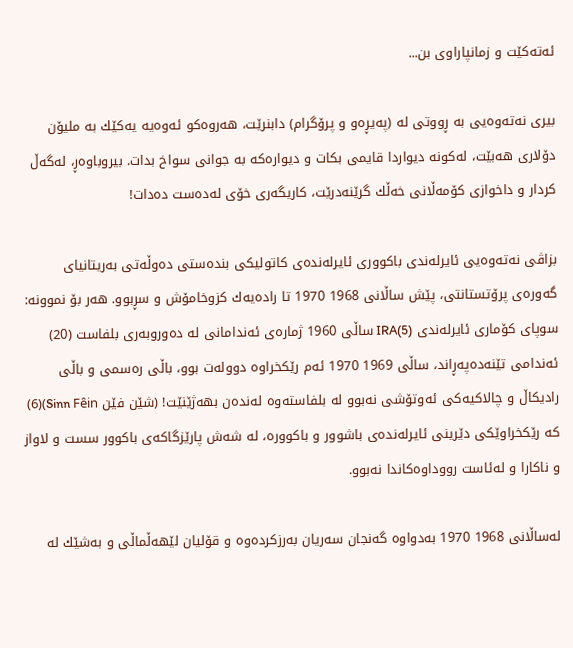ئه‌ته‌كێت و زمانپاراوی بن...

بیری نه‌ته‌وه‌یی به‌ ڕووتی له‌ (په‌یڕه‌و و پرۆگرام) دابنرێت، هه‌روه‌كو ئه‌وه‌یه‌ یه‌كێك به‌ ملیۆن دۆلاری هه‌بێت، له‌كونه‌ دیواردا قایمی بكات و دیواره‌كه به‌ جوانی‌ سواخ بدات. بیروباوه‌ڕ، له‌گه‌ڵ كردار و داخوازی كۆمه‌ڵانی خه‌ڵك گرێنه‌درێت، كاریگه‌ری خۆی له‌ده‌ست ده‌دات!

بزاڤی نه‌ته‌وه‌یی ئایرله‌ندی باكووری ئایرله‌نده‌ی كاتولیكی بنده‌ستی ده‌وڵه‌تی به‌ریتانیای گه‌وره‌ی پرۆتستانتی، پێش ساڵانی 1968 1970 تا راده‌یه‌ك كزوخامۆش و سڕبوو. هه‌ر بۆ نموونه‌: سوپای كۆماری ئایرله‌ندی IRA(5) ساڵی 1960 ژماره‌ی ئه‌ندامانی له‌ ده‌وروبه‌ری بلفاست (20) ئه‌ندامی تێنه‌ده‌په‌ڕاند، ساڵی 1969 1970 ئه‌م رێكخراوه‌ دووله‌ت بوو، باڵی ره‌سمی و باڵی رادیكاڵ و چالاكیه‌كی ئه‌وتۆشی نه‌بوو له‌ بلفاسته‌وه‌ له‌نده‌ن بهه‌ژێنێت! (شێن فێن Sinn Fêin)(6) كه‌ رێكخراوێكی دێرینی ئایرله‌نده‌ی باشوور و باكووره‌، له‌ شه‌ش پارێزگاكه‌ی باكوور سست و لاواز و ناكارا و له‌ئاست رووداوه‌كاندا نه‌بوو.

له‌ساڵانی 1968 1970 به‌دواوه‌ گه‌نجان سه‌ریان به‌رزكرده‌وه‌ و قۆلیان لێهه‌ڵماڵی و به‌شێك له‌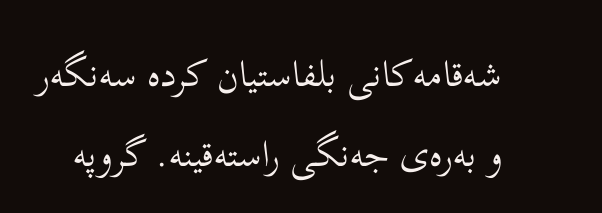شه‌قامه‌كانی بلفاستیان كرده‌ سه‌نگه‌ر و به‌ره‌ی جه‌نگی راسته‌قینه‌. گروپه‌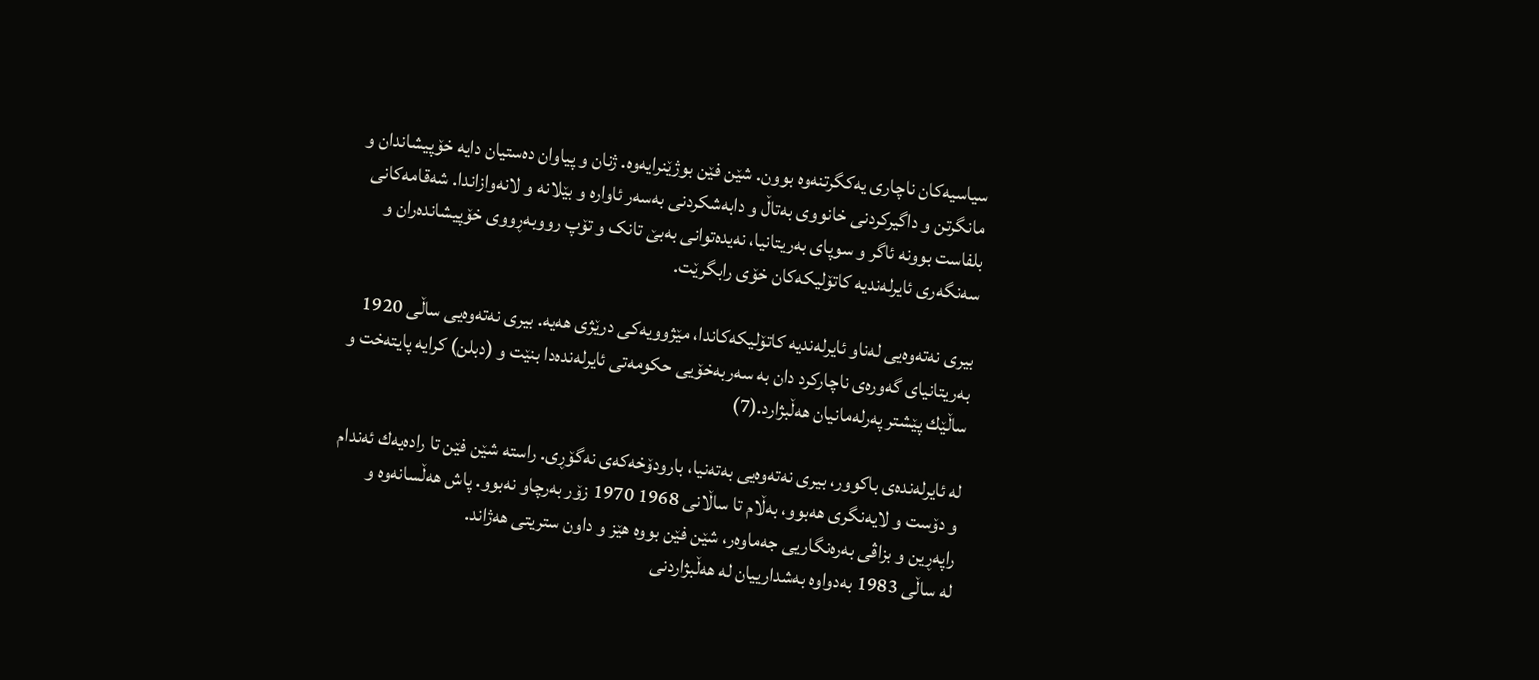سیاسیه‌كان ناچاری یه‌كگرتنه‌وه‌ بوون. شێن فێن بوژێنرایه‌وه‌. ژنان و پیاوان دەستیان دایە ‌خۆپیشاندان و مانگرتن و داگیركردنی خانووی به‌تاڵ و دابه‌شكردنی به‌سه‌ر ئاواره ‌و بێلانه‌ و لانه‌وازاندا. شه‌قامه‌كانی بلفاست بوونه‌ ئاگر و سوپای به‌ریتانیا، نه‌یده‌توانی به‌بێ تانک و تۆپ رووبه‌ڕووی خۆپیشانده‌ران و سه‌نگه‌ری ئایرله‌ندیه‌ كاتۆلیكه‌كان خۆی رابگرێت.

بیری نه‌ته‌وه‌یی له‌ناو ئایرله‌ندیه‌ كاتۆلیكه‌كاندا، مێژوویه‌كی درێژی هه‌یه‌. بیری نه‌ته‌وه‌یی ساڵی 1920 بەریتانیای گه‌وره‌ی ناچاركرد دان به‌ سه‌ربه‌خۆیی حكومه‌تی ئایرله‌نده‌دا بنێت و (دبلن) كرایه‌ پایته‌خت و ساڵێك پێشتر په‌رله‌مانیان هه‌ڵبژارد.(7)

له‌ ئایرله‌نده‌ی باكوور، بیری نه‌ته‌وه‌یی به‌ته‌نیا، بارودۆخه‌كه‌ی نه‌گۆڕی. راسته‌ شێن فێن تا راده‌یه‌ك ئه‌ندام و دۆست و لایه‌نگری هه‌بوو، به‌ڵام تا ساڵانی 1968 1970 زۆر به‌ر‌چاو نه‌بوو. پاش هه‌ڵسانه‌وه ‌و راپه‌ڕین و بزاڤی به‌ره‌نگاریی جه‌ماوه‌ر، شێن فێن بووه‌ هێز و داون ستریتی هه‌ژاند.
لە ساڵی 1983 به‌دواوه‌ به‌شدارییان له‌ هه‌ڵبژاردنی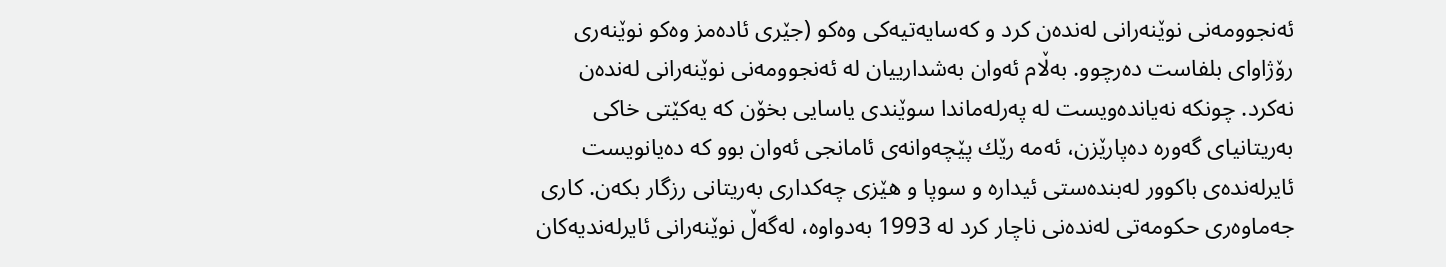ئه‌نجوومه‌نی نوێنه‌رانی له‌نده‌ن كرد و كه‌سایه‌تیه‌كی وه‌كو (جێری ئاده‌مز وه‌كو نوێنه‌ری رۆژاوای بلفاست ده‌رچوو. به‌ڵام ئه‌وان به‌شدارییان له‌ ئه‌نجوومه‌نی نوێنه‌رانی له‌نده‌ن نه‌كرد. چونكه‌ نه‌یانده‌ویست له‌ په‌ر‌له‌ماندا سوێندی یاسایی بخۆن كه‌ یه‌كێتی خاكی بەریتانیای گه‌وره‌ ده‌پارێزن، ئه‌مه‌ رێك پێچه‌وانه‌ی ئامانجی ئه‌وان بوو كه‌ ده‌یانویست ئایرله‌نده‌ی باكوور له‌بنده‌ستی ئیداره ‌و سوپا و هێزی چه‌كداری بەریتانی رزگار بكه‌ن. كاری جه‌ماوه‌ری حكومه‌تی له‌نده‌نی ناچار كرد له‌ 1993 به‌دواوه‌، له‌گه‌ڵ نوێنه‌رانی ئایرله‌ندیه‌كان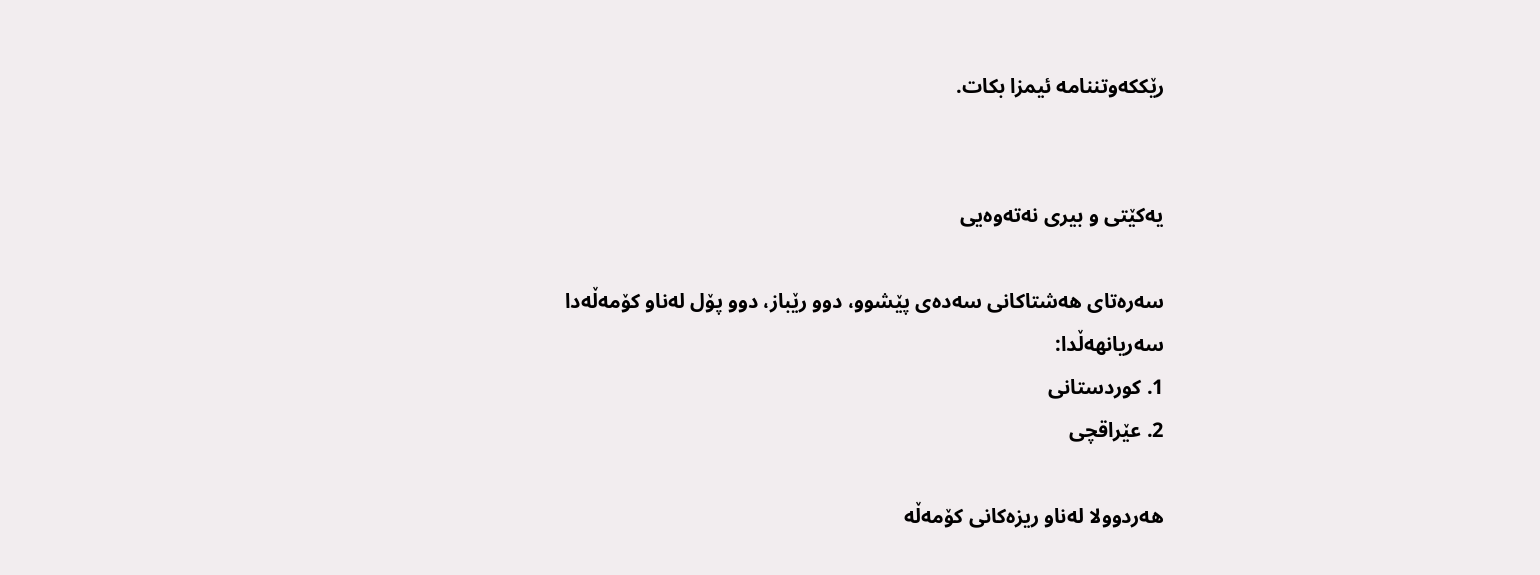رێكکه‌وتننامه‌ ئیمزا بكات.


یه‌كێتی و بیری نه‌ته‌وه‌یی

سه‌ره‌تای هه‌شتاكانی سه‌ده‌ی پێشوو، دوو رێباز، دوو پۆل له‌ناو كۆمه‌ڵه‌دا سه‌ریانهه‌ڵدا:
1. كوردستانی
2. عێراقچی

هه‌ردوولا له‌ناو ریزه‌كانی كۆمه‌ڵه‌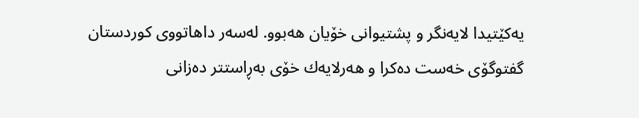یه‌كێتیدا لایه‌نگر و پشتیوانی خۆیان هه‌بوو. له‌سه‌ر داهاتووی كوردستان گفتوگۆی خه‌ست ده‌كرا و هه‌رلایه‌ك خۆی به‌ڕاستتر ده‌زانی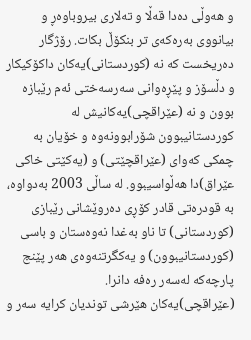و هه‌وڵی ده‌دا قه‌ڵا و ته‌لاری بیروباوه‌ڕ و بیانووی به‌ره‌كه‌ی تر بنكۆڵ بكات. رۆژگار ده‌ریخست کە نه‌ (كوردستانی)یه‌كان داكۆكیكار و دڵسۆز و پێڕه‌وانی سه‌رسه‌ختی ئه‌م رێبازه‌ بوون و نه‌ (عێراقچی)یه‌كانیش له‌ كوردستانیبوون شۆرابوونه‌وه‌ و خۆیان به‌ چمكی كه‌وای (عێراقچێتی) و (یه‌كێتی خاكی عێراق)دا هه‌ڵواسیبوو. لە ساڵی 2003 به‌دواوه‌، به‌ قودره‌تی قادر كۆڕی ده‌روێشانی رێبازی (كوردستانی) تا ناو به‌غدا نه‌وه‌ستان و باسی (كوردستانیبوون) و یه‌كگرتنه‌وه‌ی هه‌ر پێنج پارچه‌كه‌ له‌سه‌ر ره‌فه‌ دانرا.
(عێراقچی)یه‌كان هێرشی توندیان كرایه‌ سه‌ر و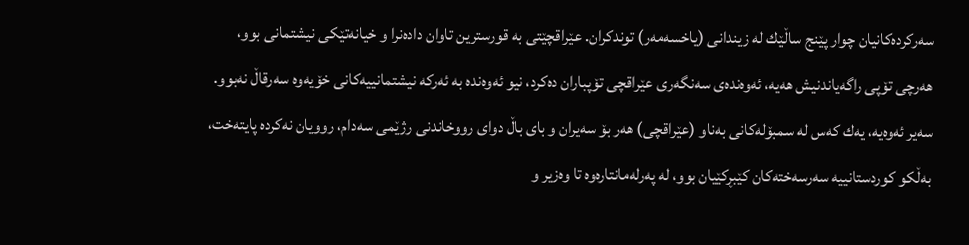سه‌ركرده‌كانیان چوار پێنج ساڵێك له ‌زیندانی (یاخسه‌مه‌ر) توندكران. عێراقچێتی به‌ قورسترین تاوان داده‌نرا و خیانه‌تێکی نیشتمانی بوو، هه‌رچی تۆپی راگه‌یاندنیش هه‌یه‌، ئه‌وه‌ندەی سه‌نگه‌ری عێراقچی تۆپباران ده‌كرد، نیو ئه‌وه‌نده‌ به‌ ئه‌ركه‌ نیشتمانییه‌كانی خۆیەوە سه‌رقاڵ نه‌‌بوو. سه‌یر ئه‌وه‌یه‌، یه‌ك كه‌س له‌ سمبۆله‌كانی به‌ناو (عێراقچی) هه‌ر بۆ سه‌یران و بای باڵ دوای رووخاندنی رژێمی سه‌دام، روویان نه‌كرده‌ پایته‌خت، به‌ڵكو كوردستانییه‌ سه‌رسه‌خته‌كان كێبڕكێیان بوو، له‌ په‌رله‌مانتاره‌وه‌ تا وه‌زیر و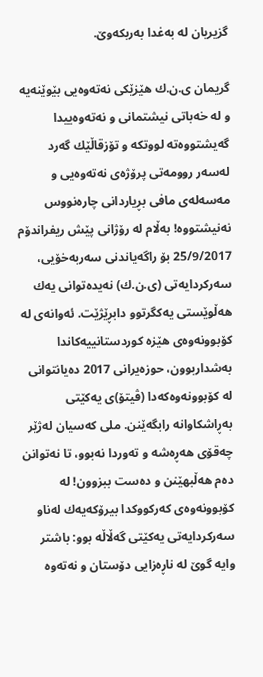گزیریان له‌ به‌غدا به‌ربكه‌وێ.

گریمان ی.ن.ك هێزێكی نه‌ته‌وه‌یی بێوێنه‌یه‌ و له‌ خه‌باتی نیشتمانی و نه‌ته‌وه‌ییدا گه‌یشتووەته‌ لووتكه‌ و تۆزقاڵێك گه‌رد له‌سه‌ر روومه‌تی پرۆژه‌ی نه‌ته‌وه‌یی و مه‌سه‌له‌ی مافی بڕیاردانی چاره‌نووس نەنیشتووە! به‌ڵام له‌ رۆژانی پێش ریفراندۆم 25/9/2017 بۆ راگه‌یاندنی سه‌ربه‌خۆیی، سه‌ركردایه‌تی (ی.ن.ك) نه‌یده‌توانی یه‌ك هه‌ڵوێستی یه‌كگرتوو دابڕێژێت. ئه‌وانه‌ی له‌ كۆبوونه‌وه‌ی هێزه‌ كوردستانییه‌كاندا به‌شداربوون، حوزه‌یرانی 2017 ده‌یانتوانی له ‌كۆبوونه‌وه‌كه‌دا (ڤیتۆ)ی یه‌كێتی به‌ڕاشكاوانه‌ رابگه‌ێنن. ملی كه‌سیان له‌ژێر چه‌قۆی هه‌ڕه‌شه‌ و ته‌وردا نه‌بوو، تا نه‌توانن ده‌م هه‌ڵبهێنن و ده‌ست ببزوون! له‌ كۆبوونه‌وه‌ی كه‌ركووكدا بیرۆكه‌یه‌ك له‌ناو سه‌ركردایه‌تی یەکێتی گه‌ڵاڵه‌ بوو: باشتر وایه‌ گوێ له ‌ناڕه‌زایی دۆستان و نه‌ته‌وه‌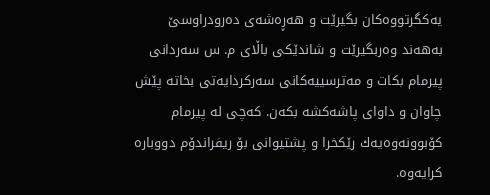یه‌كگرتووه‌كان بگیرێت و هه‌ڕه‌شه‌ی ده‌رودراوسێ به‌هه‌ند وه‌ربگیرێت و شاندێكی باڵای م. س سه‌ردانی پیرمام بكات و مه‌ترسییه‌كانی سه‌ركردایه‌تی بخاته‌ پێش چاوان و داوای پاشه‌كشه‌ بكه‌ن. كه‌چی له ‌پیرمام كۆبوونه‌وه‌یه‌ك رێكخرا و پشتیوانی بۆ ریفراندۆم دووباره‌ كرایه‌وه‌.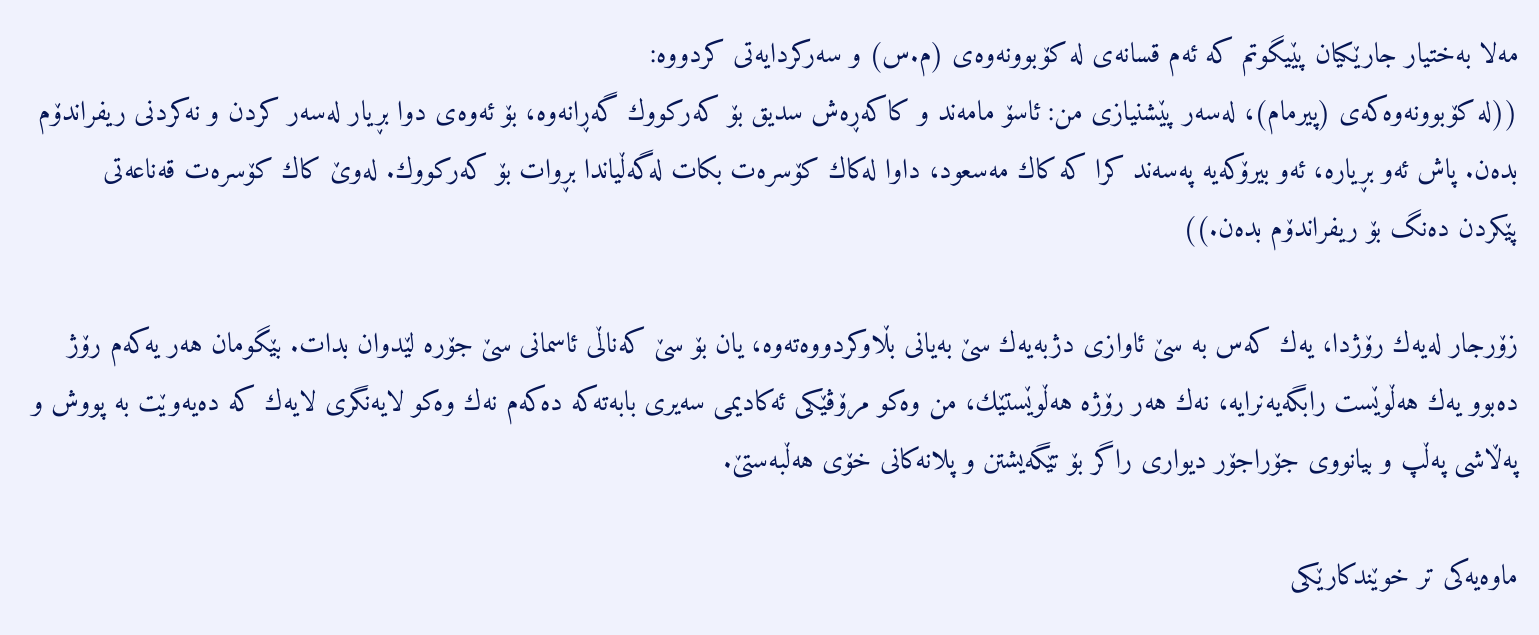مه‌لا به‌ختیار جارێكیان پێیگوتم کە ئه‌م قسانه‌ی له‌ كۆبوونه‌وه‌ی (م.س) و سه‌ركردایه‌تی كردووه‌‌:
((له ‌كۆبوونه‌وه‌كه‌ی (پیرمام)، له‌سه‌ر پێشنیازی من: ئاسۆ مامه‌ند و كاكه‌ڕه‌ش سدیق بۆ كه‌ركووك گه‌ڕانه‌وه‌، بۆ ئه‌وه‌ی دوا بڕیار له‌سه‌ر كردن و نه‌كردنی ریفراندۆم بده‌ن. پاش ئه‌و بڕیاره‌، ئه‌و بیرۆكه‌یه‌ په‌سه‌ند كرا کە كاك مه‌سعود، داوا له‌كاك كۆسره‌ت بكات له‌گه‌ڵیاندا بڕوات بۆ كه‌ركووك. له‌وێ كاك كۆسره‌ت قه‌ناعه‌تی پێكردن ده‌نگ بۆ ریفراندۆم بده‌ن.))

زۆرجار له‌یه‌ك رۆژدا، یه‌ك كه‌س به‌ سێ ئاوازی دژبه‌یه‌ك سێ به‌یانی بڵاوكردووەتەوە، یان بۆ سێ كه‌ناڵی ئاسمانی سێ جۆره‌ لێدوان بدات. بێگومان هه‌ر یه‌كه‌م رۆژ ده‌بوو‌ یه‌ك هه‌ڵوێست رابگەیەنرایه‌، نه‌ك هه‌ر رۆژه‌ هه‌ڵوێستێك، من وه‌كو مرۆڤێكی ئه‌كادیمی سه‌یری بابه‌ته‌كه‌ ده‌كه‌م نه‌ك وه‌كو لایه‌نگری لایه‌ك كه‌ ده‌یه‌وێت به‌ پووش و په‌ڵاشی په‌ڵپ و بیانووی جۆراجۆر دیواری راگر بۆ تێگه‌یشتن و پلانه‌كانی خۆی هه‌ڵبه‌ستێ.

ماوه‌یه‌كی تر خوێندكارێكی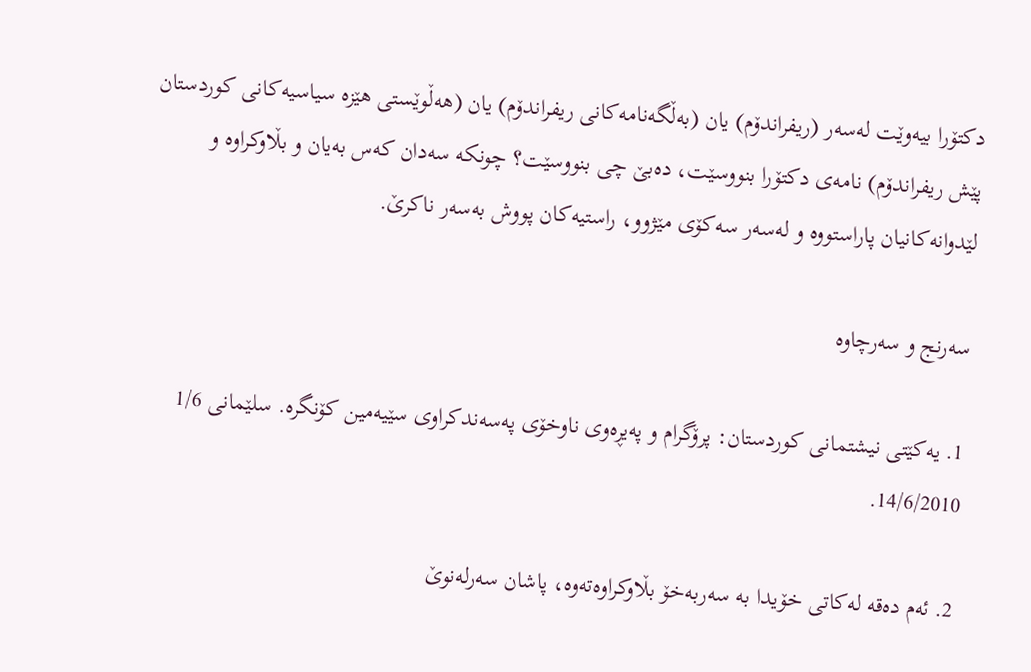دكتۆرا بیه‌وێت له‌سه‌ر (ریفراندۆم) یان (به‌ڵگه‌نامه‌كانی ریفراندۆم) یان (هه‌ڵوێستی هێزه‌ سیاسیه‌كانی كوردستان پێش ریفراندۆم) نامه‌ی دكتۆرا بنووسێت، ده‌بێ چی بنووسێت؟ چونكه‌ سه‌دان كه‌س به‌یان و بڵاوكراوه‌ و لێدوانه‌كانیان پاراستووه ‌و له‌سه‌ر سه‌كۆی مێژوو، راستیه‌كان پووش به‌سه‌ر ناكرێ.

سه‌رنج و سه‌رچاوه‌

1. یه‌كێتی نیشتمانی كوردستان: پرۆگرام و په‌یڕه‌وی ناوخۆی په‌سه‌ندكراوی سێیه‌مین كۆنگره‌. سلێمانی 1/6 14/6/2010.

2. ئه‌م ده‌قه‌ له‌كاتی خۆیدا به‌ سه‌ربه‌خۆ بڵاوكراوه‌ته‌وه‌، پاشان سه‌رله‌نوێ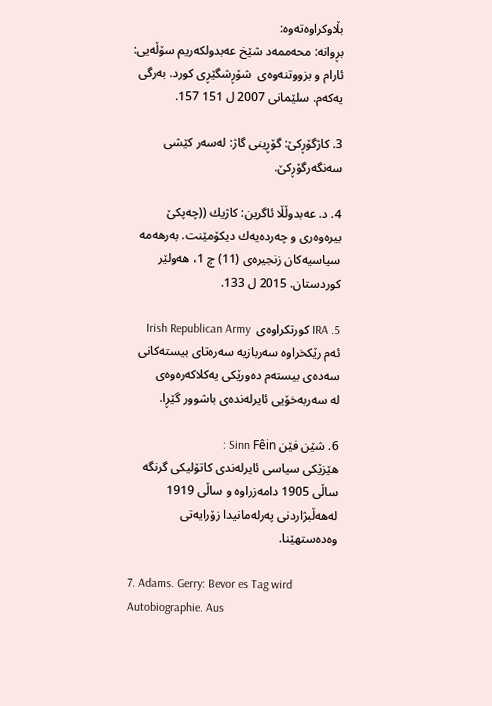بڵاوكراوه‌ته‌وه‌:
بڕوانه‌: محه‌ممه‌د شێخ عه‌بدولكه‌ریم سۆڵه‌یی: ئارام و بزووتنه‌وه‌ی  شۆڕشگێڕی كورد. به‌رگی یه‌كه‌م. سلێمانی 2007 ل 151 157.

3. كاژگۆڕكێ: گۆڕینی گاژ: له‌سه‌ر كێشی سه‌نگه‌رگۆڕكێ.

4. د. عه‌بدوڵڵا ئاگرین: كاژیك ((چه‌پكێ بیره‌وه‌ری و چه‌رده‌یه‌ك دیكۆمێنت. به‌رهه‌مه‌ سیاسیه‌كان زنجیره‌ی (11) چ 1، هه‌ولێر كوردستان. 2015 ل 133.

5. IRA كورتكراوه‌ی  Irish Republican Army
ئه‌م رێكخراوه‌ سه‌ربازیه‌ سه‌ره‌تای بیسته‌كانی سه‌ده‌ی بیسته‌م ده‌ورێكی یه‌كلاكه‌ره‌وه‌ی له ‌سه‌ربه‌خۆیی ئایرله‌نده‌ی باشوور گێڕا.

6. شێن فێن Sinn Fêin :
هێزێكی سیاسی ئایرله‌ندی كاتۆلیكی گرنگه‌ ساڵی 1905 دامه‌زراوه ‌و ساڵی 1919 له‌هه‌ڵبژاردنی په‌رله‌مانیدا زۆرایه‌تی وه‌ده‌ستهێنا.

7. Adams. Gerry: Bevor es Tag wird
Autobiographie. Aus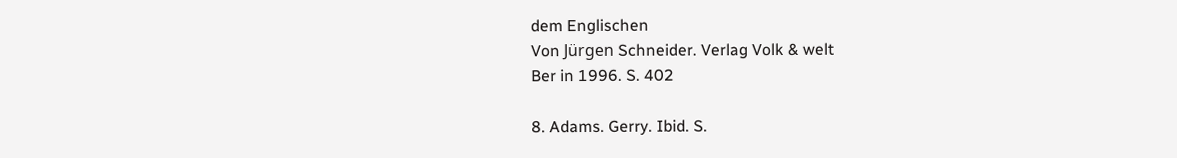dem Englischen
Von Jürgen Schneider. Verlag Volk & welt
Ber in 1996. S. 402

8. Adams. Gerry. Ibid. S.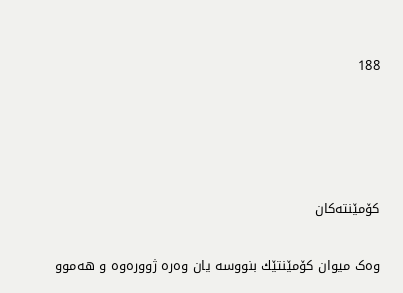188




کۆمێنتەکان

وەک میوان کۆمێنتێك بنووسە یان وەرە ژوورەوە و هه‌موو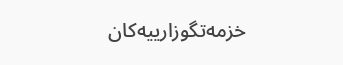خزمەتگوزارییەکان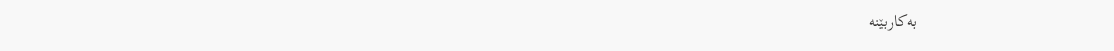به‌كاربێنه‌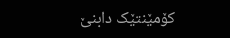کۆمێنتێک دابنێ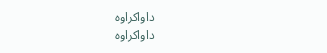داواکراوە
داواکراوە